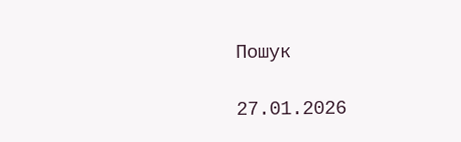Пошук

27.01.2026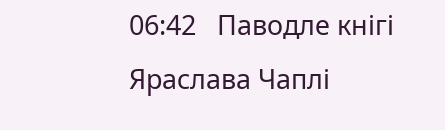06:42   Паводле кнігі Яраслава Чаплі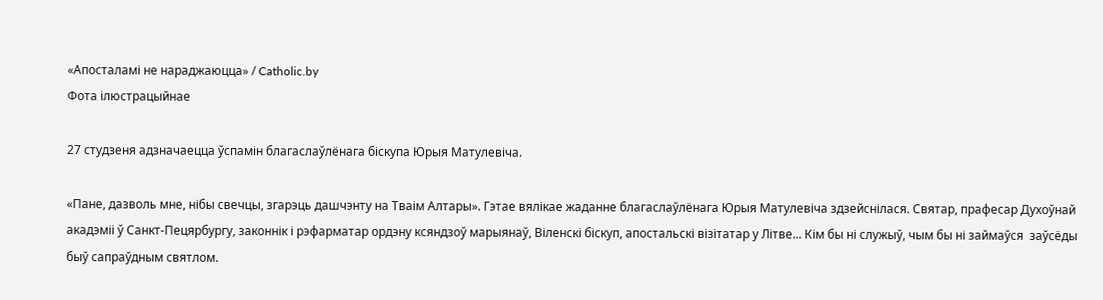«Апосталамі не нараджаюцца» / Catholic.by
Фота ілюстрацыйнае

27 студзеня адзначаецца ўспамін благаслаўлёнага біскупа Юрыя Матулевіча.

«Пане, дазволь мне, нібы свечцы, згарэць дашчэнту на Тваім Алтары». Гэтае вялікае жаданне благаслаўлёнага Юрыя Матулевіча здзейснілася. Святар, прафесар Духоўнай акадэміі ў Санкт-Пецярбургу, законнік і рэфарматар ордэну ксяндзоў марыянаў, Віленскі біскуп, апостальскі візітатар у Літве... Кім бы ні служыў, чым бы ні займаўся  заўсёды быў сапраўдным святлом.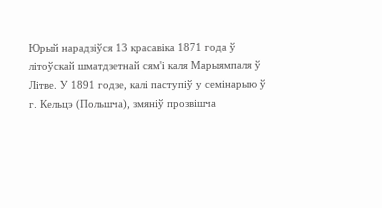Юрый нарадзіўся 13 красавіка 1871 года ў літоўскай шматдзетнай сям'і каля Марыямпаля ў Літве. У 1891 годзе, калі паступіў у семінарыю ў г. Кельцэ (Польшча), змяніў прозвішча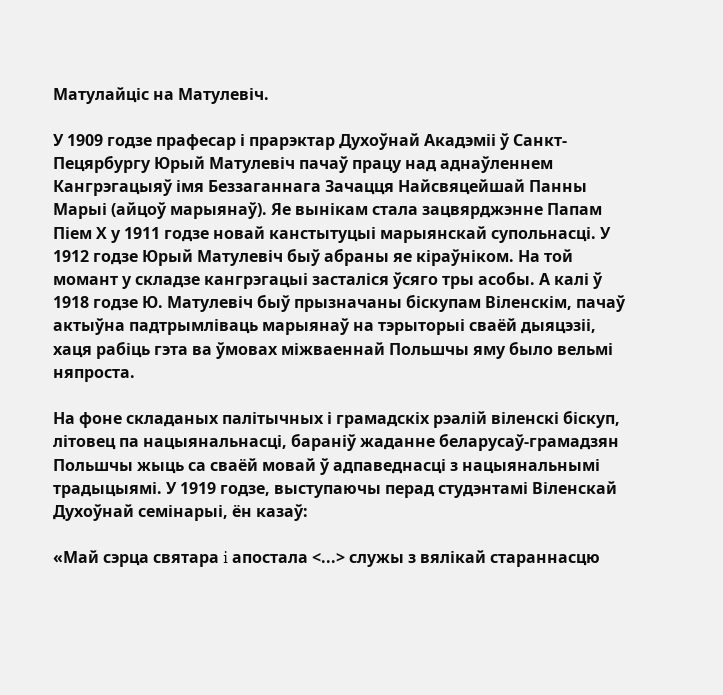Матулайціс на Матулевіч.

У 1909 годзе прафесар і прарэктар Духоўнай Акадэміі ў Санкт-Пецярбургу Юрый Матулевіч пачаў працу над аднаўленнем Кангрэгацыяў імя Беззаганнага Зачацця Найсвяцейшай Панны Марыі (айцоў марыянаў). Яе вынікам стала зацвярджэнне Папам Піем Х у 1911 годзе новай канстытуцыі марыянскай супольнасці. У 1912 годзе Юрый Матулевіч быў абраны яе кіраўніком. На той момант у складзе кангрэгацыі засталіся ўсяго тры асобы. А калі ў 1918 годзе Ю. Матулевіч быў прызначаны біскупам Віленскім, пачаў актыўна падтрымліваць марыянаў на тэрыторыі сваёй дыяцэзіі, хаця рабіць гэта ва ўмовах міжваеннай Польшчы яму было вельмі няпроста.

На фоне складаных палітычных і грамадскіх рэалій віленскі біскуп, літовец па нацыянальнасці, бараніў жаданне беларусаў-грамадзян Польшчы жыць са сваёй мовай ў адпаведнасці з нацыянальнымі традыцыямі. У 1919 годзе, выступаючы перад студэнтамі Віленскай Духоўнай семінарыі, ён казаў:

«Май сэрца святара i апостала <...> служы з вялікай стараннасцю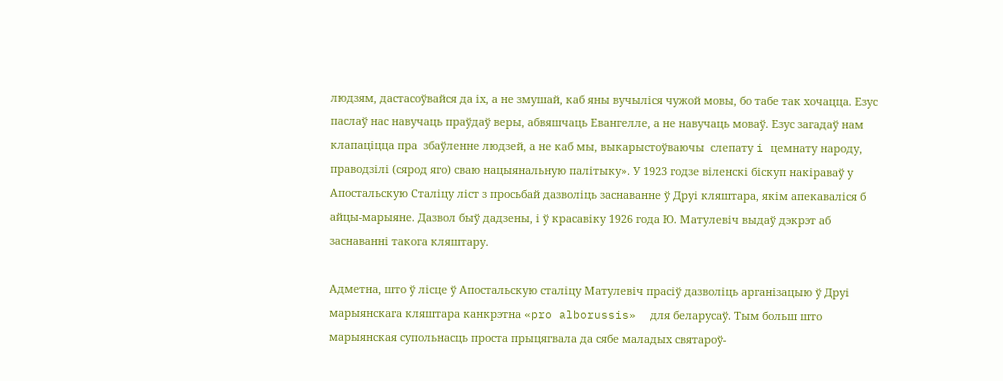людзям, дастасоўвайся да іх, а не змушай, каб яны вучыліся чужой мовы, бо табе так хочацца. Езус паслаў нас навучаць праўдаў веры, абвяшчаць Евангелле, а не навучаць моваў. Езус загадаў нам клапаціцца пра  збаўленне людзей, а не каб мы, выкарыстоўваючы  слепату i цемнату народу, праводзілі (сярод яго) сваю нацыянальную палітыку». У 1923 годзе віленскі біскуп накіраваў у Апостальскую Сталіцу ліст з просьбай дазволіць заснаванне ў Друі кляштара, якім апекаваліся б айцы-марыяне. Дазвол быў дадзены, і ў красавіку 1926 года Ю. Матулевіч выдаў дэкрэт аб заснаванні такога кляштару.

Адметна, што ў лісце ў Апостальскую сталіцу Матулевіч прасіў дазволіць арганізацыю ў Друі марыянскага кляштара канкрэтна «pro alborussis»  для беларусаў. Тым больш што марыянская супольнасць проста прыцягвала да сябе маладых святароў-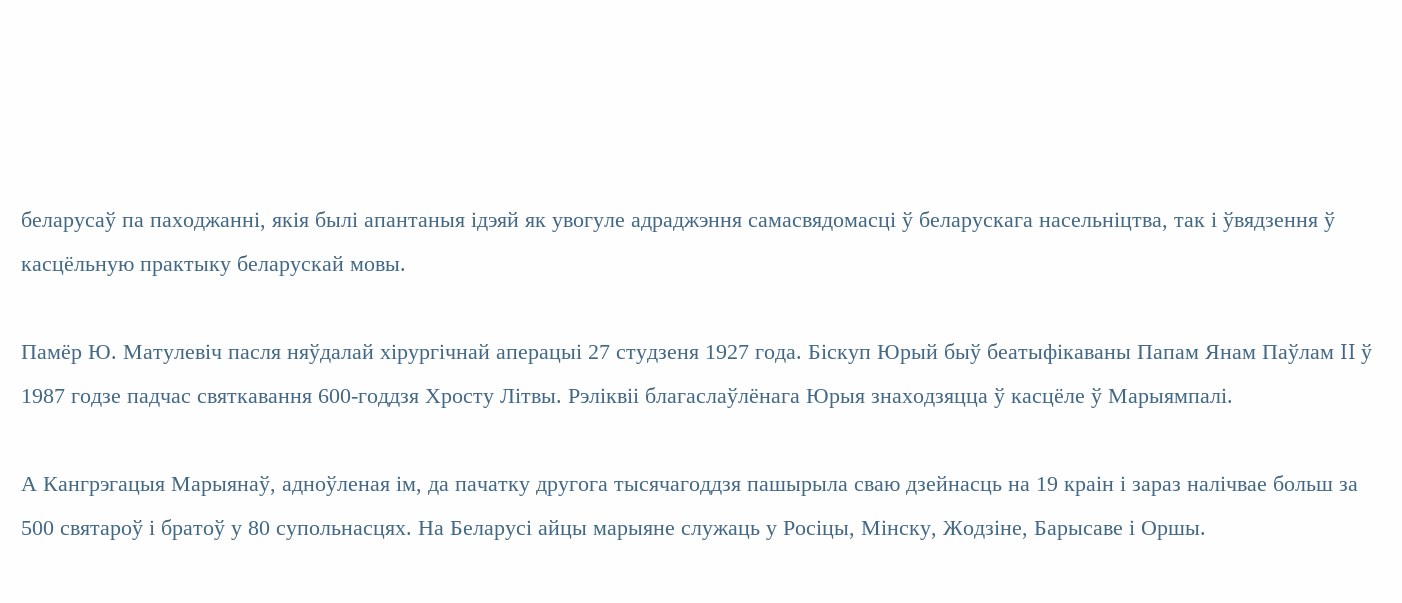беларусаў па паходжанні, якія былі апантаныя ідэяй як увогуле адраджэння самасвядомасці ў беларускага насельніцтва, так і ўвядзення ў касцёльную практыку беларускай мовы.

Памёр Ю. Матулевіч пасля няўдалай хірургічнай аперацыі 27 студзеня 1927 года. Біскуп Юрый быў беатыфікаваны Папам Янам Паўлам II ў 1987 годзе падчас святкавання 600-годдзя Хросту Літвы. Рэліквіі благаслаўлёнага Юрыя знаходзяцца ў касцёле ў Марыямпалі.

А Кангрэгацыя Марыянаў, адноўленая ім, да пачатку другога тысячагоддзя пашырыла сваю дзейнасць на 19 краін і зараз налічвае больш за 500 святароў і братоў у 80 супольнасцях. На Беларусі айцы марыяне служаць у Росіцы, Мінску, Жодзіне, Барысаве і Оршы.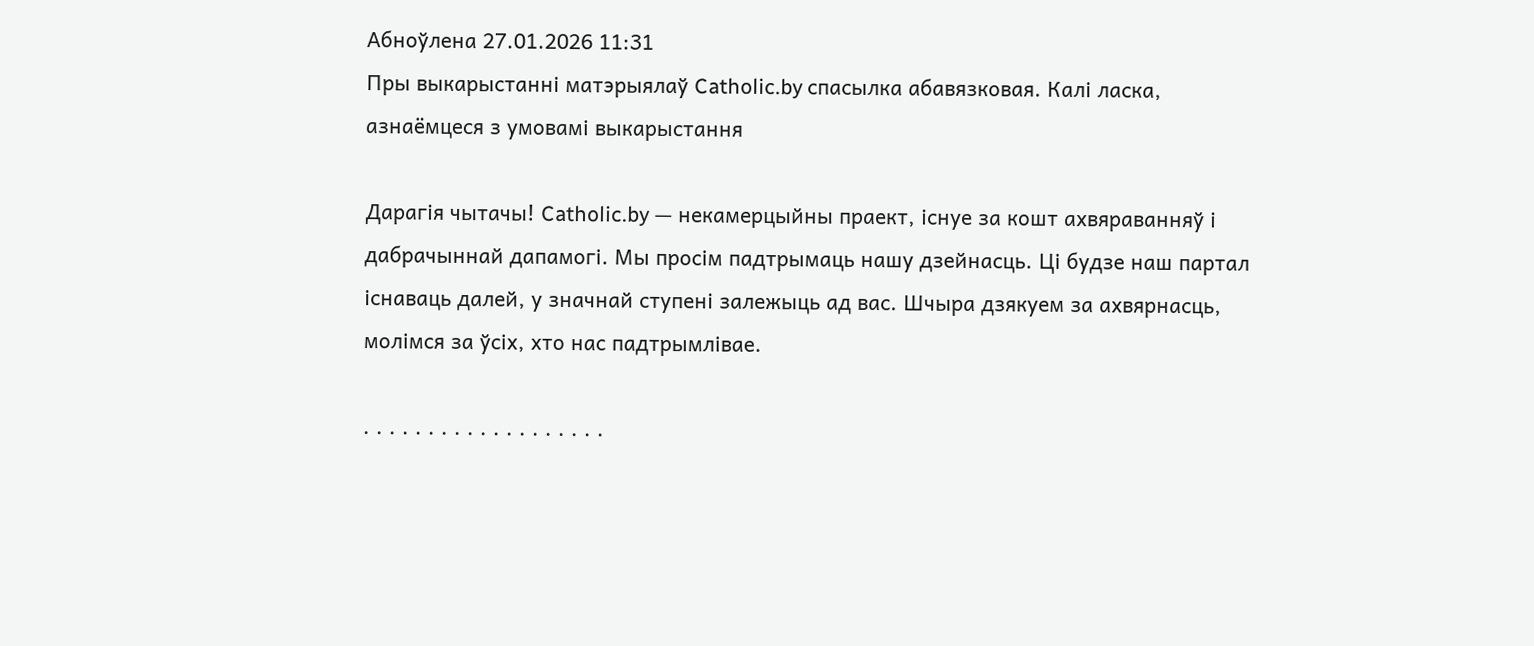Абноўлена 27.01.2026 11:31
Пры выкарыстанні матэрыялаў Catholic.by спасылка абавязковая. Калі ласка, азнаёмцеся з умовамі выкарыстання

Дарагія чытачы! Catholic.by — некамерцыйны праект, існуе за кошт ахвяраванняў і дабрачыннай дапамогі. Мы просім падтрымаць нашу дзейнасць. Ці будзе наш партал існаваць далей, у значнай ступені залежыць ад вас. Шчыра дзякуем за ахвярнасць, молімся за ўсіх, хто нас падтрымлівае.

. . . . . . . . . . . . . . . . . . .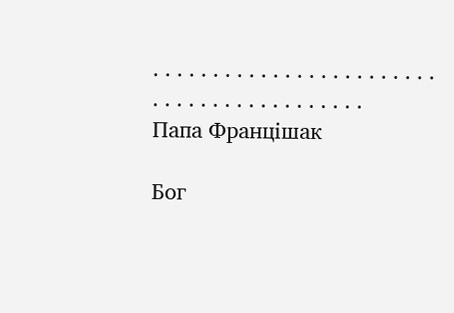. . . . . . . . . . . . . . . . . . . . . . . . . . . . . . . . . . . . . . . . . .
Папа Францішак

Бог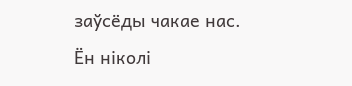заўсёды чакае нас.
Ён ніколі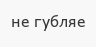не губляе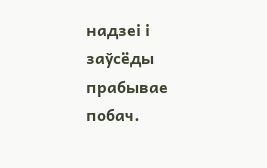надзеі і заўсёды прабывае побач.